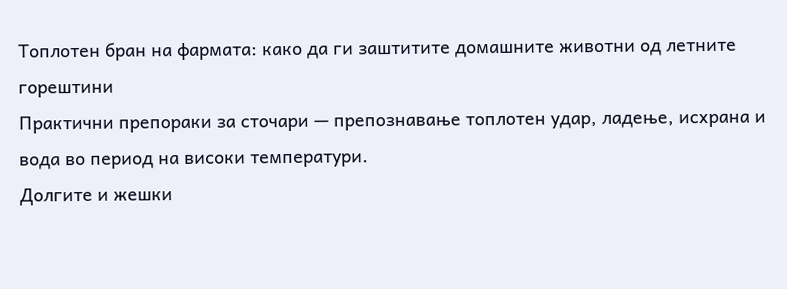Топлотен бран на фармата: како да ги заштитите домашните животни од летните горештини
Практични препораки за сточари — препознавање топлотен удар, ладење, исхрана и вода во период на високи температури.
Долгите и жешки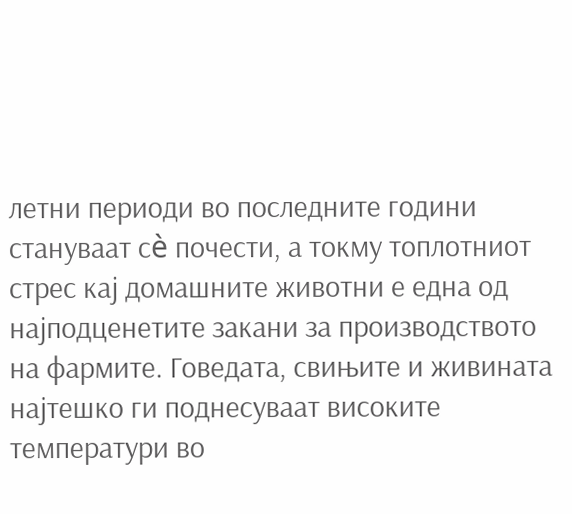летни периоди во последните години стануваат сè почести, а токму топлотниот стрес кај домашните животни е една од најподценетите закани за производството на фармите. Говедата, свињите и живината најтешко ги поднесуваат високите температури во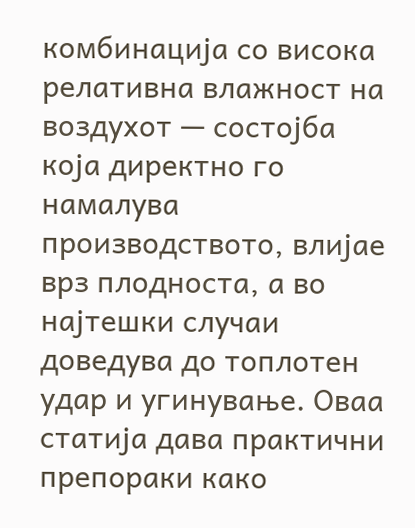комбинација со висока релативна влажност на воздухот — состојба која директно го намалува производството, влијае врз плодноста, а во најтешки случаи доведува до топлотен удар и угинување. Оваа статија дава практични препораки како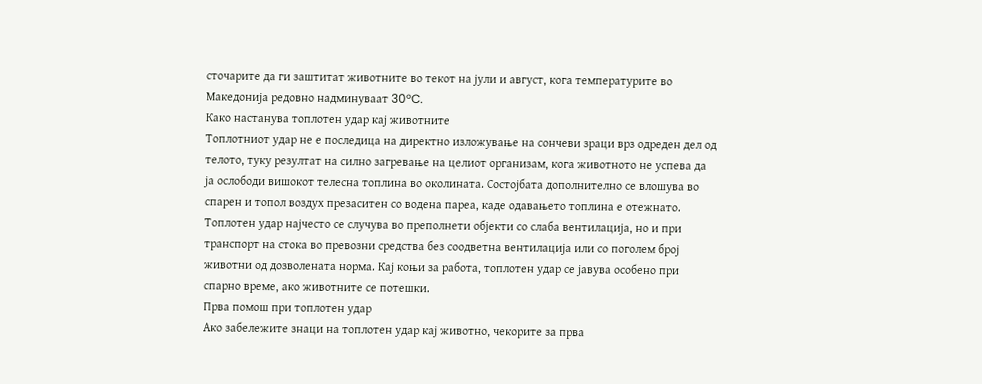сточарите да ги заштитат животните во текот на јули и август, кога температурите во Македонија редовно надминуваат 30°C.
Како настанува топлотен удар кај животните
Топлотниот удар не е последица на директно изложување на сончеви зраци врз одреден дел од телото, туку резултат на силно загревање на целиот организам, кога животното не успева да ја ослободи вишокот телесна топлина во околината. Состојбата дополнително се влошува во спарен и топол воздух презаситен со водена пареа, каде одавањето топлина е отежнато.
Топлотен удар најчесто се случува во преполнети објекти со слаба вентилација, но и при транспорт на стока во превозни средства без соодветна вентилација или со поголем број животни од дозволената норма. Кај коњи за работа, топлотен удар се јавува особено при спарно време, ако животните се потешки.
Прва помош при топлотен удар
Ако забележите знаци на топлотен удар кај животно, чекорите за прва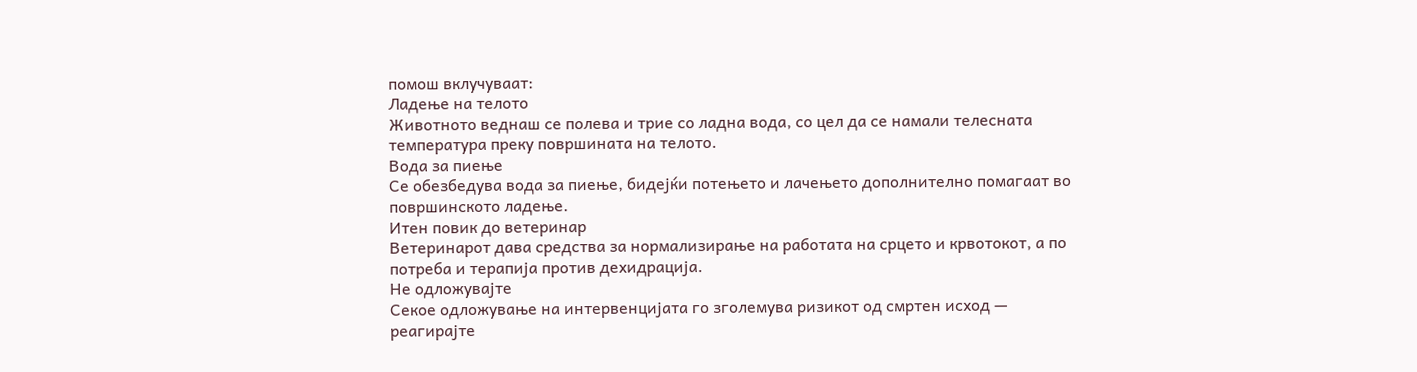помош вклучуваат:
Ладење на телото
Животното веднаш се полева и трие со ладна вода, со цел да се намали телесната температура преку површината на телото.
Вода за пиење
Се обезбедува вода за пиење, бидејќи потењето и лачењето дополнително помагаат во површинското ладење.
Итен повик до ветеринар
Ветеринарот дава средства за нормализирање на работата на срцето и крвотокот, а по потреба и терапија против дехидрација.
Не одложувајте
Секое одложување на интервенцијата го зголемува ризикот од смртен исход — реагирајте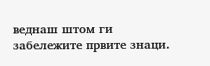веднаш штом ги забележите првите знаци.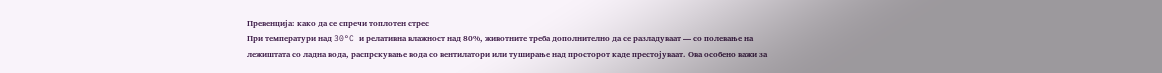Превенција: како да се спречи топлотен стрес
При температури над 30°C и релативна влажност над 80%, животните треба дополнително да се разладуваат — со полевање на лежиштата со ладна вода, распрскување вода со вентилатори или туширање над просторот каде престојуваат. Ова особено важи за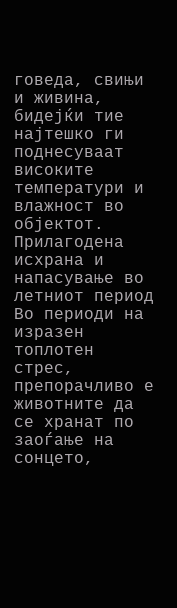говеда, свињи и живина, бидејќи тие најтешко ги поднесуваат високите температури и влажност во објектот.
Прилагодена исхрана и напасување во летниот период
Во периоди на изразен топлотен стрес, препорачливо е животните да се хранат по заоѓање на сонцето,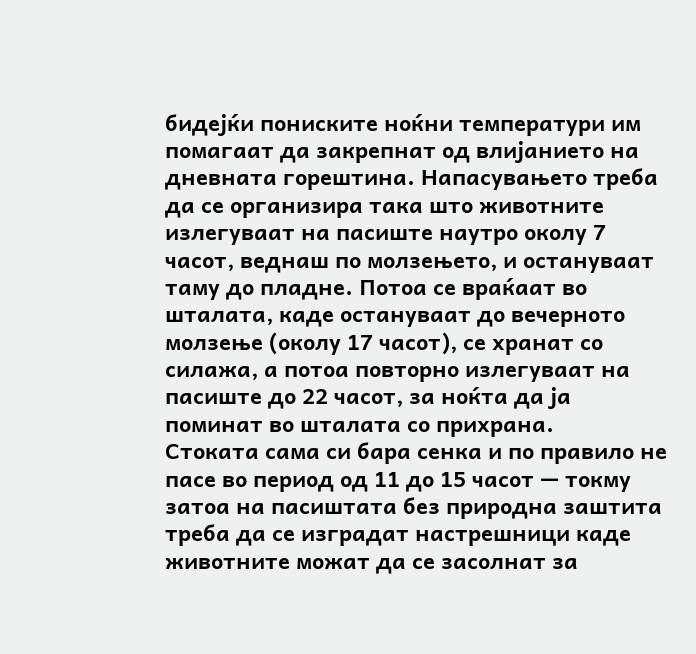бидејќи пониските ноќни температури им помагаат да закрепнат од влијанието на дневната горештина. Напасувањето треба да се организира така што животните излегуваат на пасиште наутро околу 7 часот, веднаш по молзењето, и остануваат таму до пладне. Потоа се враќаат во шталата, каде остануваат до вечерното молзење (околу 17 часот), се хранат со силажа, а потоа повторно излегуваат на пасиште до 22 часот, за ноќта да ја поминат во шталата со прихрана.
Стоката сама си бара сенка и по правило не пасе во период од 11 до 15 часот — токму затоа на пасиштата без природна заштита треба да се изградат настрешници каде животните можат да се засолнат за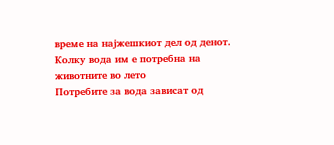време на најжешкиот дел од денот.
Колку вода им е потребна на животните во лето
Потребите за вода зависат од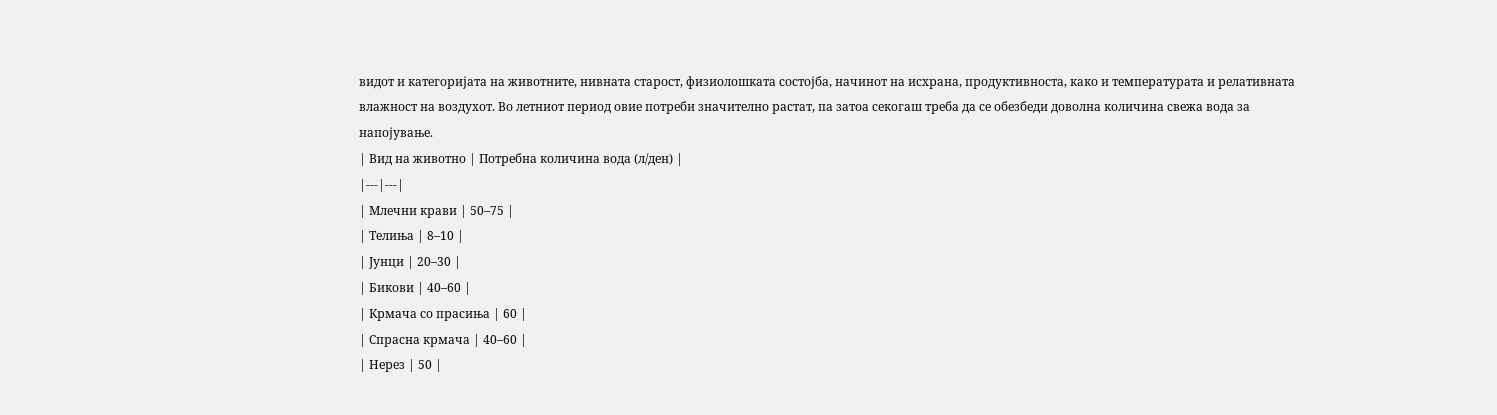видот и категоријата на животните, нивната старост, физиолошката состојба, начинот на исхрана, продуктивноста, како и температурата и релативната влажност на воздухот. Во летниот период овие потреби значително растат, па затоа секогаш треба да се обезбеди доволна количина свежа вода за напојување.
| Вид на животно | Потребна количина вода (л/ден) |
|---|---|
| Млечни крави | 50–75 |
| Телиња | 8–10 |
| Јунци | 20–30 |
| Бикови | 40–60 |
| Крмача со прасиња | 60 |
| Спрасна крмача | 40–60 |
| Нерез | 50 |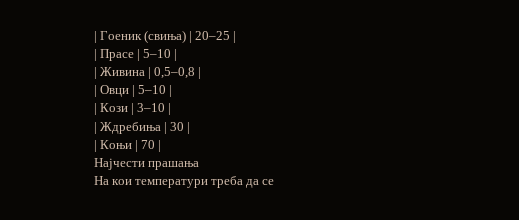| Гоеник (свиња) | 20–25 |
| Прасе | 5–10 |
| Живина | 0,5–0,8 |
| Овци | 5–10 |
| Кози | 3–10 |
| Ждребиња | 30 |
| Коњи | 70 |
Најчести прашања
На кои температури треба да се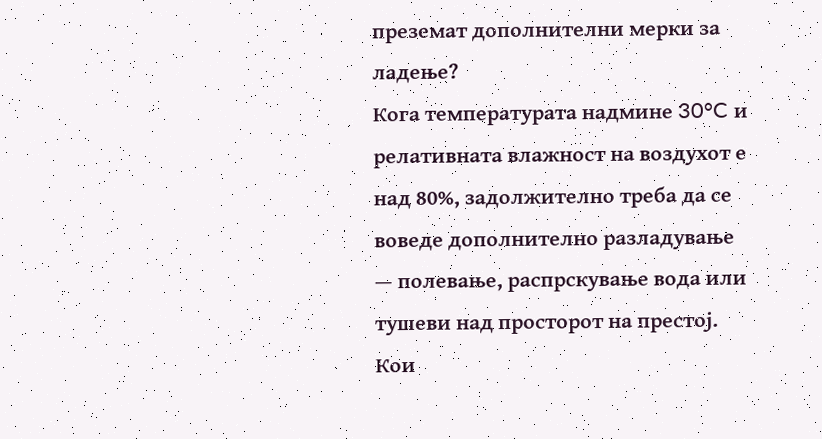преземат дополнителни мерки за ладење?
Кога температурата надмине 30°C и релативната влажност на воздухот е над 80%, задолжително треба да се воведе дополнително разладување — полевање, распрскување вода или тушеви над просторот на престој.
Кои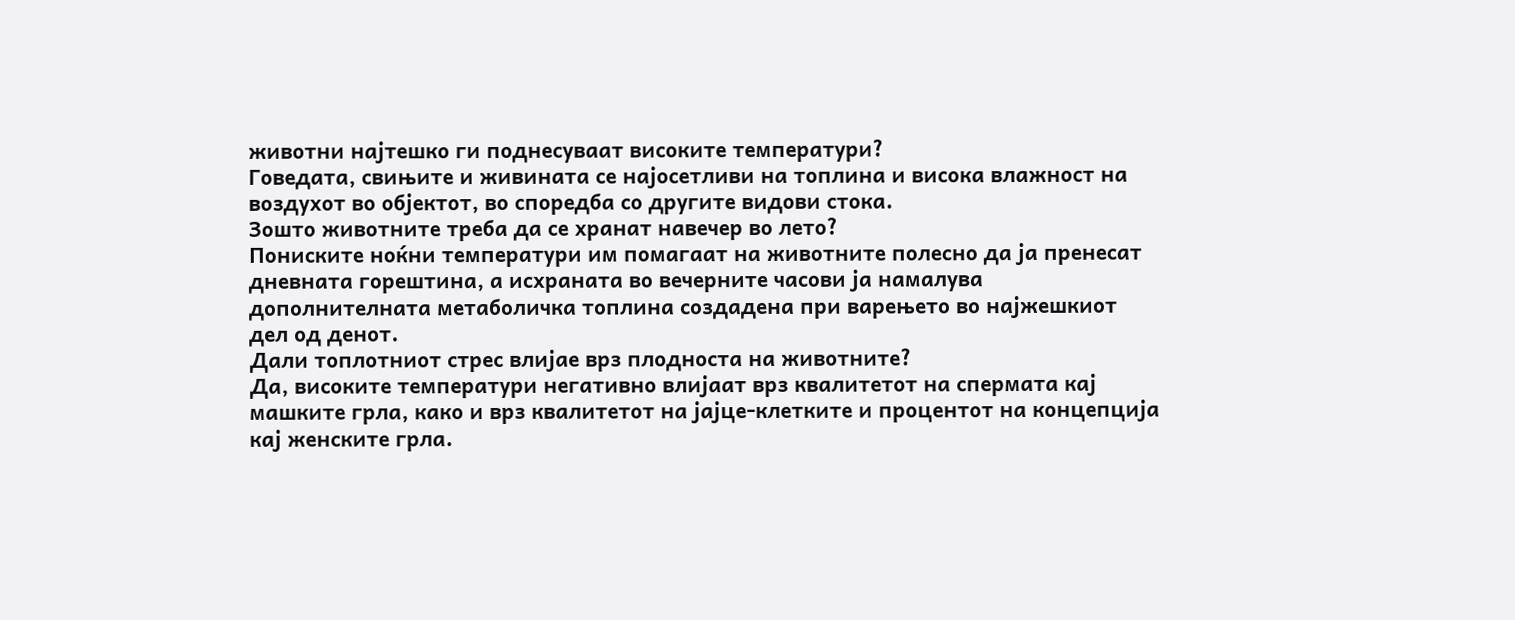животни најтешко ги поднесуваат високите температури?
Говедата, свињите и живината се најосетливи на топлина и висока влажност на воздухот во објектот, во споредба со другите видови стока.
Зошто животните треба да се хранат навечер во лето?
Пониските ноќни температури им помагаат на животните полесно да ја пренесат дневната горештина, а исхраната во вечерните часови ја намалува дополнителната метаболичка топлина создадена при варењето во најжешкиот дел од денот.
Дали топлотниот стрес влијае врз плодноста на животните?
Да, високите температури негативно влијаат врз квалитетот на спермата кај машките грла, како и врз квалитетот на јајце-клетките и процентот на концепција кај женските грла.